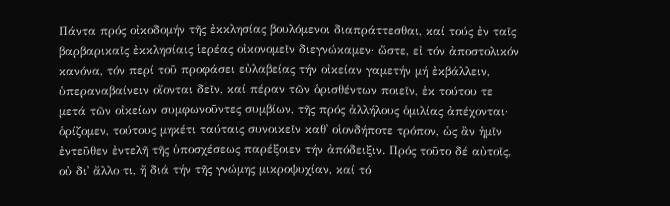Πάντα πρός οἰκοδομήν τῆς ἐκκλησίας βουλόμενοι διαπράττεσθαι, καί τούς ἐν ταῖς βαρβαρικαῖς ἐκκλησίαις ἱερέας οἰκονομεῖν διεγνώκαμεν· ὥστε, εἰ τόν ἀποστολικόν κανόνα, τόν περί τοῦ προφάσει εὐλαβείας τήν οἰκείαν γαμετήν μή ἐκβάλλειν, ὑπεραναβαίνειν οἴονται δεῖν, καί πέραν τῶν ὁρισθέντων ποιεῖν, ἐκ τούτου τε μετά τῶν οἰκείων συμφωνοῦντες συμβίων, τῆς πρός ἀλλήλους ὁμιλίας ἀπέχονται· ὁρίζομεν, τούτους μηκέτι ταύταις συνοικεῖν καθ᾿ οἱονδήποτε τρόπον, ὡς ἂν ἡμῖν ἐντεῦθεν ἐντελῆ τῆς ὑποσχέσεως παρέξοιεν τήν ἀπόδειξιν. Πρός τοῦτο δέ αὐτοῖς, οὐ δι᾿ ἄλλο τι, ἤ διά τήν τῆς γνώμης μικροψυχίαν, καί τό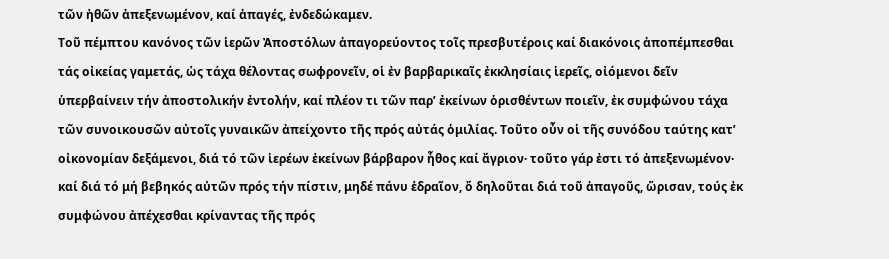τῶν ἠθῶν ἀπεξενωμένον, καί ἀπαγές, ἐνδεδώκαμεν.
Τοῦ πέμπτου κανόνος τῶν ἱερῶν Ἀποστόλων ἀπαγορεύοντος τοῖς πρεσβυτέροις καί διακόνοις ἀποπέμπεσθαι τάς οἰκείας γαμετάς, ὡς τάχα θέλοντας σωφρονεῖν, οἱ ἐν βαρβαρικαῖς ἐκκλησίαις ἱερεῖς, οἰόμενοι δεῖν ὑπερβαίνειν τήν ἀποστολικήν ἐντολήν, καί πλέον τι τῶν παρ’ ἐκείνων ὁρισθέντων ποιεῖν, ἐκ συμφώνου τάχα τῶν συνοικουσῶν αὐτοῖς γυναικῶν ἀπείχοντο τῆς πρός αὐτάς ὁμιλίας. Τοῦτο οὖν οἱ τῆς συνόδου ταύτης κατ’ οἰκονομίαν δεξάμενοι, διά τό τῶν ἱερέων ἐκείνων βάρβαρον ἦθος καί ἄγριον· τοῦτο γάρ ἐστι τό ἀπεξενωμένον· καί διά τό μή βεβηκός αὐτῶν πρός τήν πίστιν, μηδέ πάνυ ἑδραῖον, ὅ δηλοῦται διά τοῦ ἀπαγοῦς, ὥρισαν, τούς ἐκ συμφώνου ἀπέχεσθαι κρίναντας τῆς πρός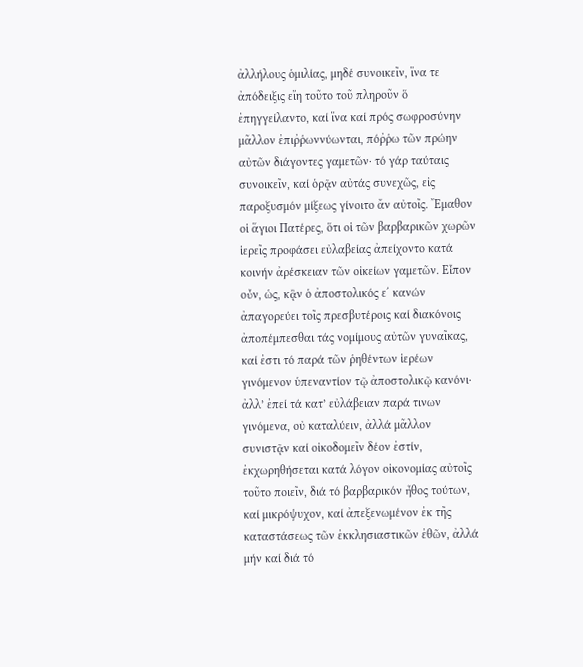ἀλλήλους ὁμιλίας, μηδέ συνοικεῖν, ἵνα τε ἀπόδειξις εἴη τοῦτο τοῦ πληροῦν ὅ ἐπηγγείλαντο, καί ἵνα καί πρός σωφροσύνην μᾶλλον ἐπιῤῥωννύωνται, πόῤῥω τῶν πρώην αὐτῶν διάγοντες γαμετῶν· τό γάρ ταύταις συνοικεῖν, καί ὁρᾷν αὐτάς συνεχῶς, εἰς παροξυσμόν μίξεως γίνοιτο ἄν αὐτοῖς. Ἔμαθον οἱ ἅγιοι Πατέρες, ὅτι οἱ τῶν βαρβαρικῶν χωρῶν ἱερεῖς προφάσει εὐλαβείας ἀπείχοντο κατά κοινήν ἀρέσκειαν τῶν οἰκείων γαμετῶν. Εἶπον οὖν, ὡς, κᾂν ὁ ἀποστολικός ε΄ κανών ἀπαγορεύει τοῖς πρεσβυτέροις καί διακόνοις ἀποπέμπεσθαι τάς νομίμους αὐτῶν γυναῖκας, καί ἐστι τό παρά τῶν ῥηθέντων ἱερέων γινόμενον ὑπεναντίον τῷ ἀποστολικῷ κανόνι· ἀλλ’ ἐπεί τά κατ’ εὐλάβειαν παρά τινων γινόμενα, οὐ καταλύειν, ἀλλά μᾶλλον συνιστᾷν καί οἰκοδομεῖν δέον ἐστίν, ἐκχωρηθήσεται κατά λόγον οἰκονομίας αὐτοῖς τοῦτο ποιεῖν, διά τό βαρβαρικόν ἦθος τούτων, καί μικρόψυχον, καί ἀπεξενωμένον ἐκ τῆς καταστάσεως τῶν ἐκκλησιαστικῶν ἐθῶν, ἀλλά μήν καί διά τό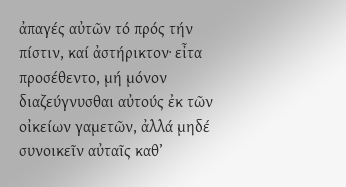ἀπαγές αὐτῶν τό πρός τήν πίστιν, καί ἀστήρικτον· εἶτα προσέθεντο, μή μόνον διαζεύγνυσθαι αὐτούς ἐκ τῶν οἰκείων γαμετῶν, ἀλλά μηδέ συνοικεῖν αὐταῖς καθ’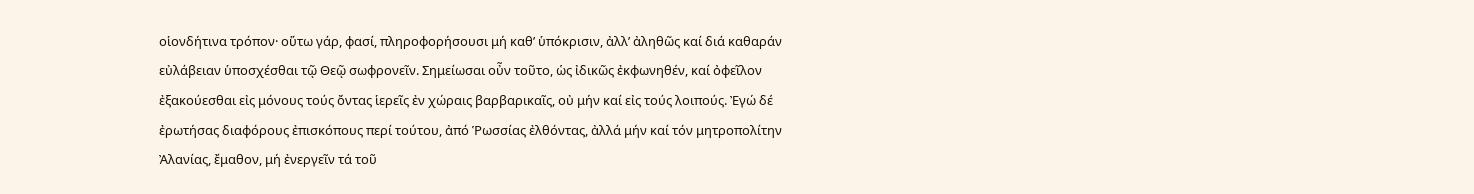οἱονδήτινα τρόπον· οὕτω γάρ, φασί, πληροφορήσουσι μή καθ’ ὑπόκρισιν, ἀλλ’ ἀληθῶς καί διά καθαράν εὐλάβειαν ὑποσχέσθαι τῷ Θεῷ σωφρονεῖν. Σημείωσαι οὖν τοῦτο, ὡς ἰδικῶς ἐκφωνηθέν, καί ὀφεῖλον ἐξακούεσθαι εἰς μόνους τούς ὄντας ἱερεῖς ἐν χώραις βαρβαρικαῖς, οὐ μήν καί εἰς τούς λοιπούς. Ἐγώ δέ ἐρωτήσας διαφόρους ἐπισκόπους περί τούτου, ἀπό Ῥωσσίας ἐλθόντας, ἀλλά μήν καί τόν μητροπολίτην Ἀλανίας, ἔμαθον, μή ἐνεργεῖν τά τοῦ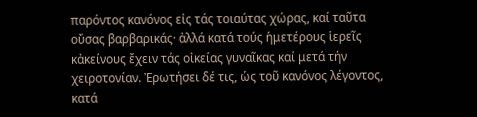παρόντος κανόνος εἰς τάς τοιαύτας χώρας, καί ταῦτα οὔσας βαρβαρικάς· ἀλλά κατά τούς ἡμετέρους ἱερεῖς κἀκείνους ἔχειν τάς οἰκείας γυναῖκας καί μετά τήν χειροτονίαν. Ἐρωτήσει δέ τις, ὡς τοῦ κανόνος λέγοντος, κατά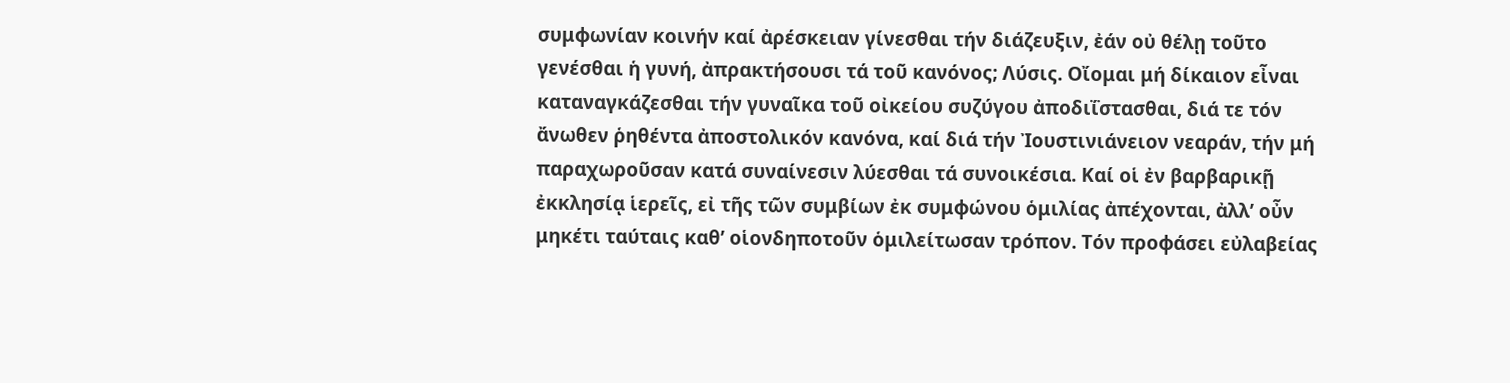συμφωνίαν κοινήν καί ἀρέσκειαν γίνεσθαι τήν διάζευξιν, ἐάν οὐ θέλῃ τοῦτο γενέσθαι ἡ γυνή, ἀπρακτήσουσι τά τοῦ κανόνος; Λύσις. Οἴομαι μή δίκαιον εἶναι καταναγκάζεσθαι τήν γυναῖκα τοῦ οἰκείου συζύγου ἀποδιΐστασθαι, διά τε τόν ἄνωθεν ῥηθέντα ἀποστολικόν κανόνα, καί διά τήν Ἰουστινιάνειον νεαράν, τήν μή παραχωροῦσαν κατά συναίνεσιν λύεσθαι τά συνοικέσια. Καί οἱ ἐν βαρβαρικῇ ἐκκλησίᾳ ἱερεῖς, εἰ τῆς τῶν συμβίων ἐκ συμφώνου ὁμιλίας ἀπέχονται, ἀλλ’ οὖν μηκέτι ταύταις καθ’ οἱονδηποτοῦν ὁμιλείτωσαν τρόπον. Τόν προφάσει εὐλαβείας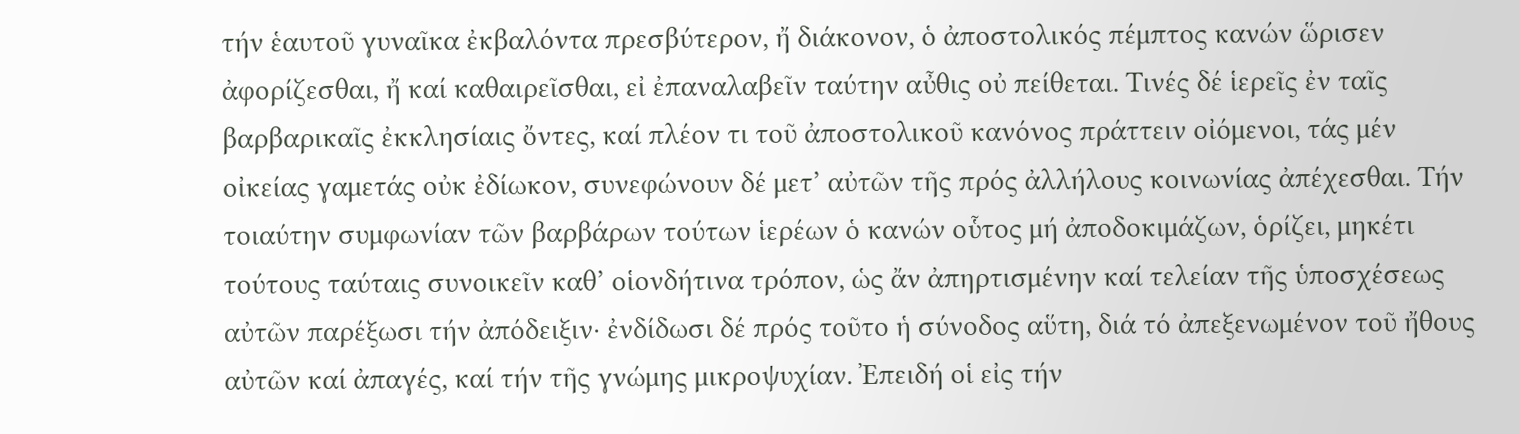τήν ἑαυτοῦ γυναῖκα ἐκβαλόντα πρεσβύτερον, ἤ διάκονον, ὁ ἀποστολικός πέμπτος κανών ὥρισεν ἀφορίζεσθαι, ἤ καί καθαιρεῖσθαι, εἰ ἐπαναλαβεῖν ταύτην αὖθις οὐ πείθεται. Τινές δέ ἱερεῖς ἐν ταῖς βαρβαρικαῖς ἐκκλησίαις ὄντες, καί πλέον τι τοῦ ἀποστολικοῦ κανόνος πράττειν οἰόμενοι, τάς μέν οἰκείας γαμετάς οὐκ ἐδίωκον, συνεφώνουν δέ μετ’ αὐτῶν τῆς πρός ἀλλήλους κοινωνίας ἀπέχεσθαι. Τήν τοιαύτην συμφωνίαν τῶν βαρβάρων τούτων ἱερέων ὁ κανών οὗτος μή ἀποδοκιμάζων, ὁρίζει, μηκέτι τούτους ταύταις συνοικεῖν καθ’ οἱονδήτινα τρόπον, ὡς ἄν ἀπηρτισμένην καί τελείαν τῆς ὑποσχέσεως αὐτῶν παρέξωσι τήν ἀπόδειξιν· ἐνδίδωσι δέ πρός τοῦτο ἡ σύνοδος αὕτη, διά τό ἀπεξενωμένον τοῦ ἤθους αὐτῶν καί ἀπαγές, καί τήν τῆς γνώμης μικροψυχίαν. Ἐπειδή οἱ εἰς τήν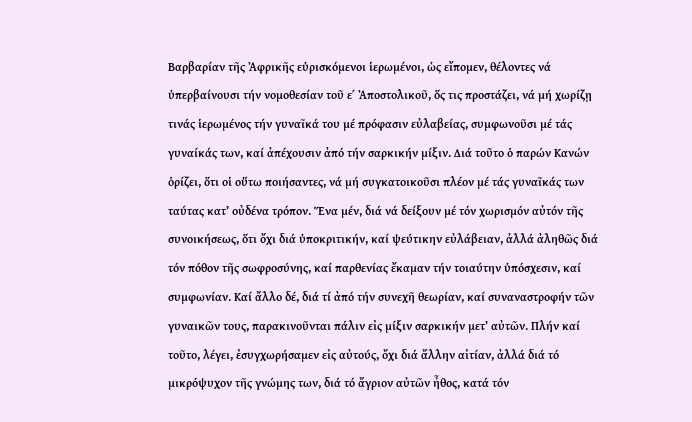Βαρβαρίαν τῆς Ἀφρικῆς εὑρισκόμενοι ἱερωμένοι, ὡς εἴπομεν, θέλοντες νά ὑπερβαίνουσι τήν νομοθεσίαν τοῦ ε΄ Ἀποστολικοῦ, ὅς τις προστάζει, νά μή χωρίζῃ τινάς ἱερωμένος τήν γυναῖκά του μέ πρόφασιν εὐλαβείας, συμφωνοῦσι μέ τάς γυναίκάς των, καί ἀπέχουσιν ἀπό τήν σαρκικήν μίξιν. Διά τοῦτο ὁ παρών Κανών ὁρίζει, ὅτι οἱ οὕτω ποιήσαντες, νά μή συγκατοικοῦσι πλέον μέ τάς γυναῖκάς των ταύτας κατ’ οὐδένα τρόπον. Ἕνα μέν, διά νά δείξουν μέ τόν χωρισμόν αὐτόν τῆς συνοικήσεως, ὅτι ὄχι διά ὑποκριτικήν, καί ψεύτικην εὐλάβειαν, ἀλλά ἀληθῶς διά τόν πόθον τῆς σωφροσύνης, καί παρθενίας ἔκαμαν τήν τοιαύτην ὑπόσχεσιν, καί συμφωνίαν. Καί ἄλλο δέ, διά τί ἀπό τήν συνεχῆ θεωρίαν, καί συναναστροφήν τῶν γυναικῶν τους, παρακινοῦνται πάλιν εἰς μίξιν σαρκικήν μετ’ αὐτῶν. Πλήν καί τοῦτο, λέγει, ἐσυγχωρήσαμεν εἰς αὐτούς, ὄχι διά ἄλλην αἰτίαν, ἀλλά διά τό μικρόψυχον τῆς γνώμης των, διά τό ἄγριον αὐτῶν ἦθος, κατά τόν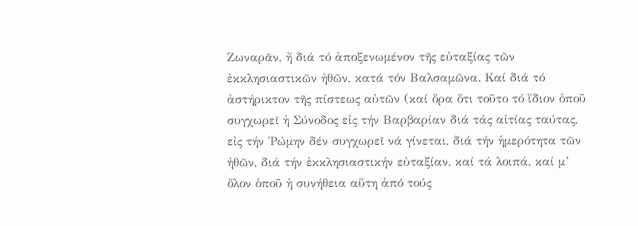Ζωναρᾶν, ἤ διά τό ἀποξενωμένον τῆς εὐταξίας τῶν ἐκκλησιαστικῶν ἠθῶν, κατά τόν Βαλσαμῶνα. Καί διά τό ἀστήρικτον τῆς πίστεως αὐτῶν (καί ὅρα ὅτι τοῦτο τό ἴδιον ὁποῦ συγχωρεῖ ἡ Σύνοδος εἰς τήν Βαρβαρίαν διά τάς αἰτίας ταύτας, εἰς τήν Ῥώμην δέν συγχωρεῖ νά γίνεται, διά τήν ἡμερότητα τῶν ἠθῶν, διά τήν ἐκκλησιαστικήν εὐταξίαν, καί τά λοιπά, καί μ’ ὅλον ὁποῦ ἡ συνήθεια αὕτη ἀπό τούς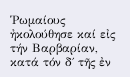Ῥωμαίους ἠκολούθησε καί εἰς τήν Βαρβαρίαν, κατά τόν δ΄ τῆς ἐν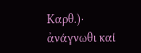Καρθ.)∙ ἀνάγνωθι καί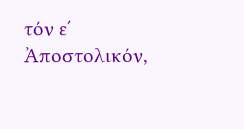τόν ε΄ Ἀποστολικόν,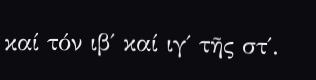καί τόν ιβ΄ καί ιγ΄ τῆς στ΄.